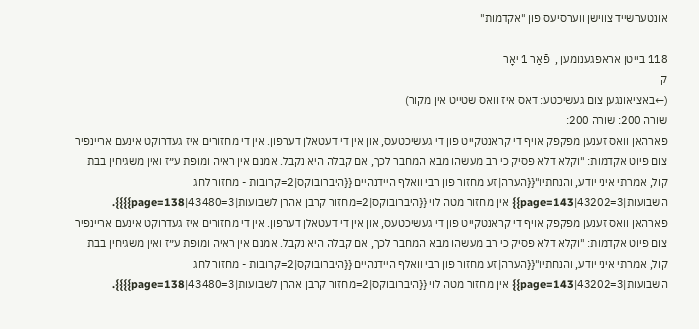אונטערשייד צווישן ווערסיעס פון "אקדמות"

118 בייטן אראפגענומען ,  פֿאַר 1 יאָר
ק
(←באציאונגען צום געשיכטע: דאס איז וואס שטייט אין מקור)
שורה 200: שורה 200:
פארהאן וואס זענען מפקפק אויף די קראנטקייט פון די געשיכטעס, און אין די דעטאלן דערפון. אין די מחזורים איז געדרוקט אינעם אריינפיר צום פיוט אקדמות: "וקלא דלא פסיק כי רב מעשהו מבא המחבר לכך, אם קבלה היא נקבל. אמנם אין ראיה ומופת ע״ז ואין משגיחין בבת קול, אמרתי איני יודע, והנחתיו"{{הערה|זע מחזור פון רבי וואלף היידנהיים {{היברובוקס|2=קרובות - מחזור לחג השבועות|3=43202|page=143}} אין מחזור מטה לוי {{היברובוקס|2=מחזור קרבן אהרן לשבועות|3=43480|page=138}}}}.
פארהאן וואס זענען מפקפק אויף די קראנטקייט פון די געשיכטעס, און אין די דעטאלן דערפון. אין די מחזורים איז געדרוקט אינעם אריינפיר צום פיוט אקדמות: "וקלא דלא פסיק כי רב מעשהו מבא המחבר לכך, אם קבלה היא נקבל. אמנם אין ראיה ומופת ע״ז ואין משגיחין בבת קול, אמרתי איני יודע, והנחתיו"{{הערה|זע מחזור פון רבי וואלף היידנהיים {{היברובוקס|2=קרובות - מחזור לחג השבועות|3=43202|page=143}} אין מחזור מטה לוי {{היברובוקס|2=מחזור קרבן אהרן לשבועות|3=43480|page=138}}}}.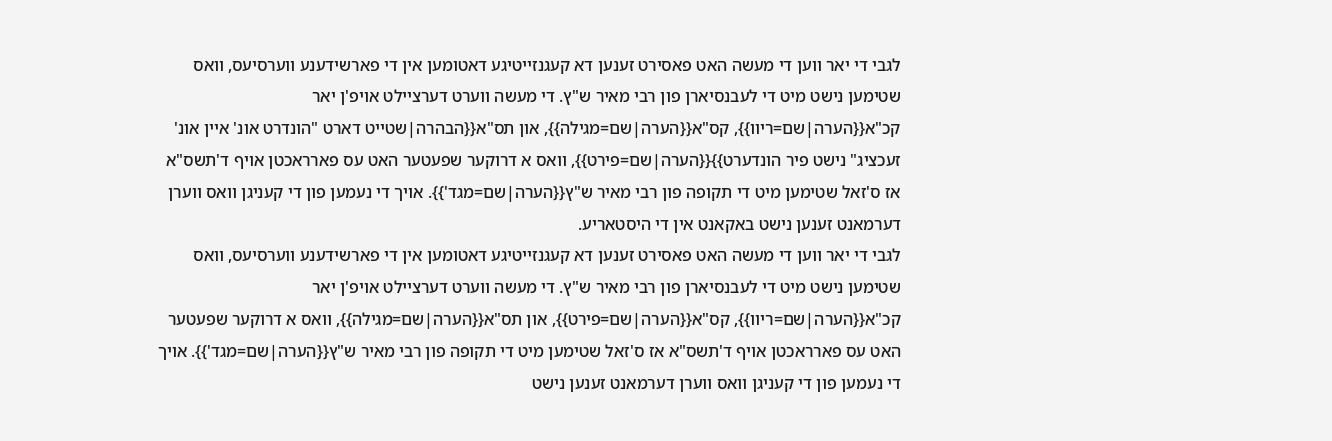לגבי די יאר ווען די מעשה האט פאסירט זענען דא קעגנזייטיגע דאטומען אין די פארשידענע ווערסיעס, וואס שטימען נישט מיט די לעבנסיארן פון רבי מאיר ש"ץ. די מעשה ווערט דערציילט אויפ'ן יאר קכ"א{{הערה|שם=ריוו}}, קס"א{{הערה|שם=מגילה}}, און תס"א{{הבהרה|שטייט דארט "הונדרט אונ' איין אונ' זעכציג" נישט פיר הונדערט}}{{הערה|שם=פירט}}, וואס א דרוקער שפעטער האט עס פארראכטן אויף ד'תשס"א אז ס'זאל שטימען מיט די תקופה פון רבי מאיר ש"ץ{{הערה|שם=מגד'}}. אויך די נעמען פון די קעניגן וואס ווערן דערמאנט זענען נישט באקאנט אין די היסטאריע.
לגבי די יאר ווען די מעשה האט פאסירט זענען דא קעגנזייטיגע דאטומען אין די פארשידענע ווערסיעס, וואס שטימען נישט מיט די לעבנסיארן פון רבי מאיר ש"ץ. די מעשה ווערט דערציילט אויפ'ן יאר קכ"א{{הערה|שם=ריוו}}, קס"א{{הערה|שם=פירט}}, און תס"א{{הערה|שם=מגילה}}, וואס א דרוקער שפעטער האט עס פארראכטן אויף ד'תשס"א אז ס'זאל שטימען מיט די תקופה פון רבי מאיר ש"ץ{{הערה|שם=מגד'}}. אויך די נעמען פון די קעניגן וואס ווערן דערמאנט זענען נישט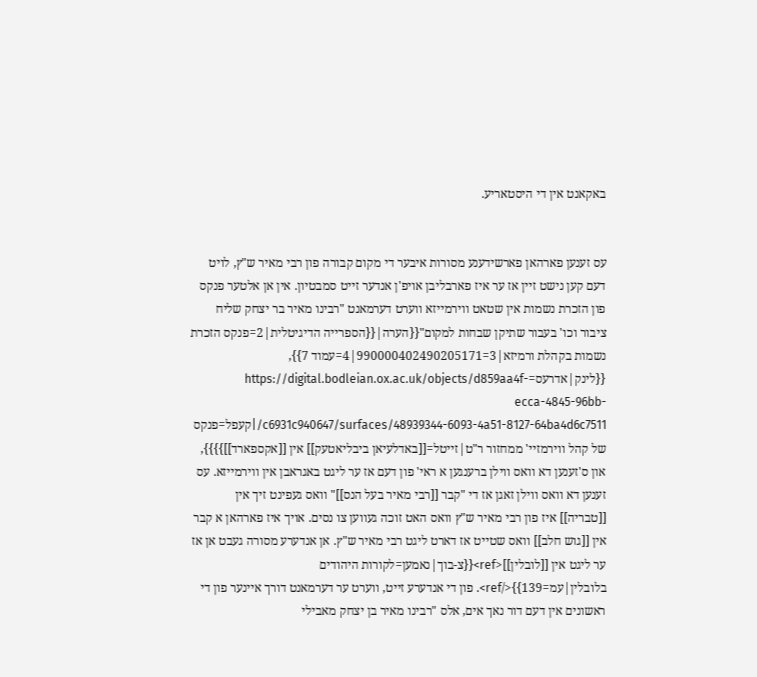באקאנט אין די היסטאריע.


עס זענען פארהאן פארשידענע מסורות איבער די מקום קבורה פון רבי מאיר ש"ץ, לויט דעם קען נישט זיין אז ער איז פארבליבן אויפ'ן אנדער זייט סמבטיון. אין אן אלטער פנקס פון הזכרת נשמות אין שטאט ווירמייזא ווערט דערמאנט "רבינו מאיר בר יצחק שליח ציבור וכו' בעבור שתיקן שבחות למקום"{{הערה|{{הספרייה הדיגיטלית|2=פנקס הזכרת נשמות בקהלת ורמיזא|3=990000402490205171|4=עמוד 7}}, {{לינק|אדרעס=https://digital.bodleian.ox.ac.uk/objects/d859aa4f-ecca-4845-96bb-c6931c940647/surfaces/48939344-6093-4a51-8127-64ba4d6c7511/|קעפל=פנקס של קהל ווירמזיי' ממחזור ר"ט|זייטל=[[באדלעיאן ביבליאטעק]] אין [[אקספארד]]}}}}, און ס'זענען דא וואס ווילן ברענגען א ראי' פון דעם אז ער ליגט באגראבן אין ווירמייזא. עס זענען דא וואס ווילן זאגן אז די "קבר [[רבי מאיר בעל הנס]]" וואס געפינט זיך אין [[טבריה]] איז פון רבי מאיר ש"ץ וואס האט זוכה געווען צו נסים. אויך איז פארהאן א קבר אין [[גוש חלב]] וואס שטייט אז דארט ליגט רבי מאיר ש"ץ. אן אנדערע מסורה געבט אן אז ער ליגט אין [[לובלין]]<ref>{{צ-בוך|נאמען=לקורות היהודים בלובלין|עמ=139}}</ref>. פון די אנדערע זייט, ווערט ער דערמאנט דורך איינער פון די ראשונים אין דעם דור נאך אים, אלס "רבינו מאיר בן יצחק מאבילי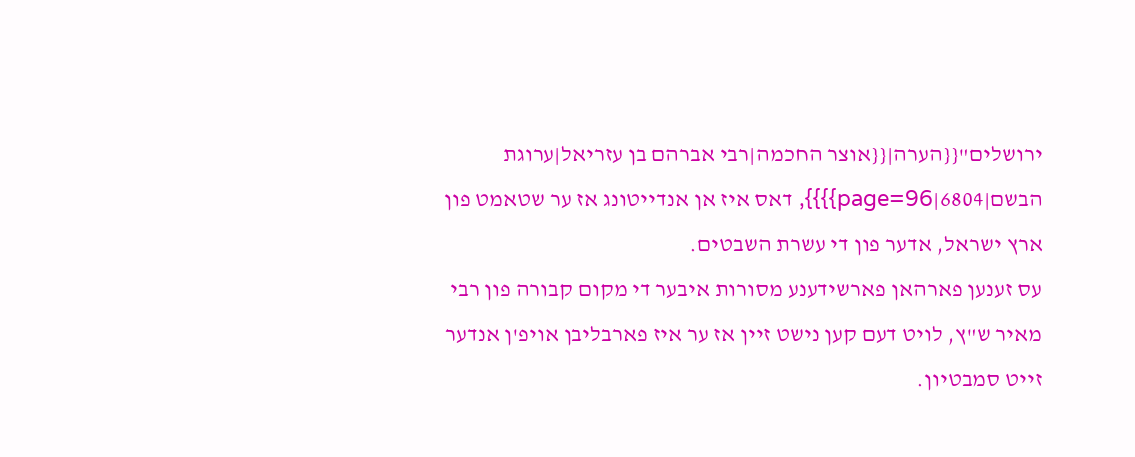ירושלים"{{הערה|{{אוצר החכמה|רבי אברהם בן עזריאל|ערוגת הבשם|6804|page=96}}}}, דאס איז אן אנדייטונג אז ער שטאמט פון ארץ ישראל, אדער פון די עשרת השבטים.
עס זענען פארהאן פארשידענע מסורות איבער די מקום קבורה פון רבי מאיר ש"ץ, לויט דעם קען נישט זיין אז ער איז פארבליבן אויפ'ן אנדער זייט סמבטיון.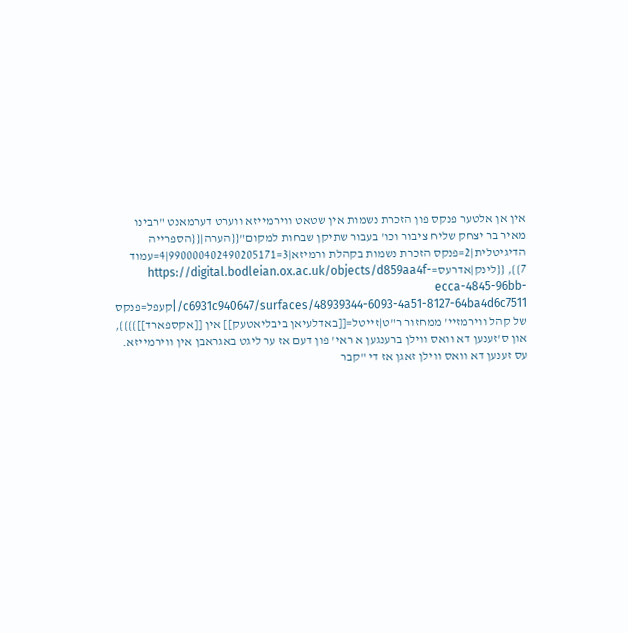אין אן אלטער פנקס פון הזכרת נשמות אין שטאט ווירמייזא ווערט דערמאנט "רבינו מאיר בר יצחק שליח ציבור וכו' בעבור שתיקן שבחות למקום"{{הערה|{{הספרייה הדיגיטלית|2=פנקס הזכרת נשמות בקהלת ורמיזא|3=990000402490205171|4=עמוד 7}}, {{לינק|אדרעס=https://digital.bodleian.ox.ac.uk/objects/d859aa4f-ecca-4845-96bb-c6931c940647/surfaces/48939344-6093-4a51-8127-64ba4d6c7511/|קעפל=פנקס של קהל ווירמזיי' ממחזור ר"ט|זייטל=[[באדלעיאן ביבליאטעק]] אין [[אקספארד]]}}}}, און ס'זענען דא וואס ווילן ברענגען א ראי' פון דעם אז ער ליגט באגראבן אין ווירמייזא. עס זענען דא וואס ווילן זאגן אז די "קבר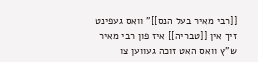[[רבי מאיר בעל הנס]]" וואס געפינט זיך אין [[טבריה]] איז פון רבי מאיר ש"ץ וואס האט זוכה געווען צו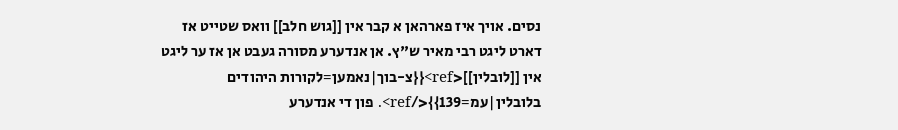נסים. אויך איז פארהאן א קבר אין [[גוש חלב]] וואס שטייט אז דארט ליגט רבי מאיר ש"ץ. אן אנדערע מסורה געבט אן אז ער ליגט אין [[לובלין]]<ref>{{צ-בוך|נאמען=לקורות היהודים בלובלין|עמ=139}}</ref>. פון די אנדערע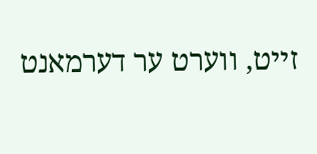זייט, ווערט ער דערמאנט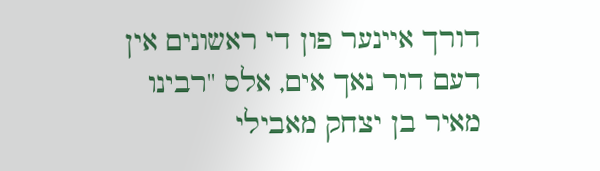דורך איינער פון די ראשונים אין דעם דור נאך אים, אלס "רבינו מאיר בן יצחק מאבילי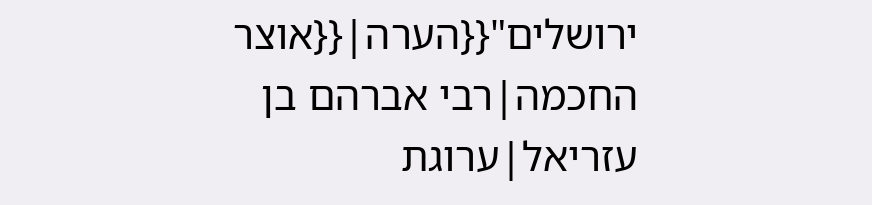ירושלים"{{הערה|{{אוצר החכמה|רבי אברהם בן עזריאל|ערוגת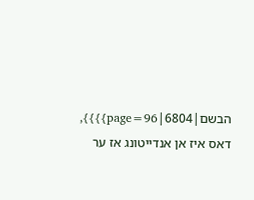הבשם|6804|page=96}}}}, דאס איז אן אנדייטונג אז ער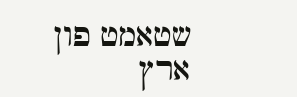שטאמט פון ארץ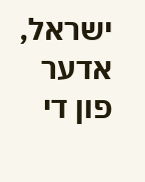ישראל, אדער פון די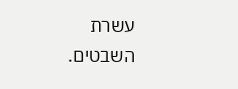עשרת השבטים.